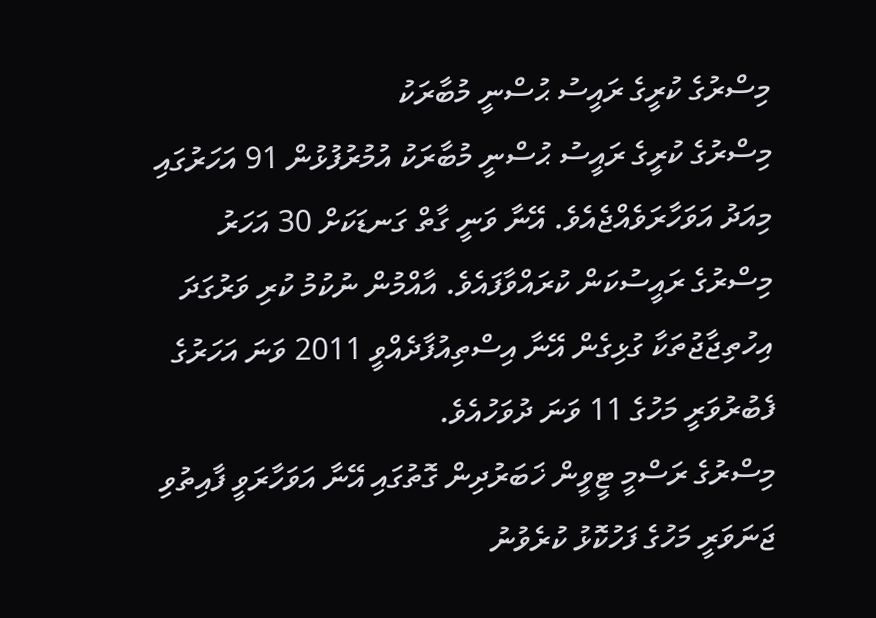މިސްރުގެ ކުރީގެ ރައީސު ޙުސްނީ މުބާރަކު
މިސްރުގެ ކުރީގެ ރައީސު ޙުސްނީ މުބާރަކު އުމުރުފުޅުން 91 އަހަރުގައި މިއަދު އަވަހާރަވެއްޖެއެވެ. އޭނާ ވަނީ ގާތް ގަނޑަކަށް 30 އަހަރު މިސްރުގެ ރައީސުކަން ކުރައްވާފައެވެ. އާއްމުން ނުކުމު ކުރި ވަރުގަދަ އިހުތިޖާޖުތަކާ ގުޅިގެން އޭނާ އިސްތިއުފާދެއްވީ 2011 ވަނަ އަހަރުގެ ފެބުރުވަރީ މަހުގެ 11 ވަނަ ދުވަހުއެވެ.
މިސްރުގެ ރަސްމީ ޓީވީން ޚަބަރުދިން ގޮތުގައި އޭނާ އަވަހާރަވީ ފާއިތުވި ޖަނަވަރީ މަހުގެ ފަހުކޮޅު ކުރެވުނު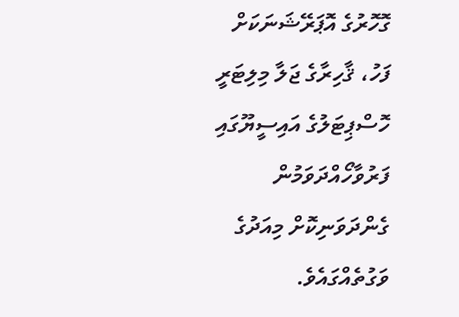ގޮހޮރުގެ އޮޕަރޭޝަނަކަށް ފަހު، ޤާހިރާގެ ޖަލާ މިލިޓަރީ ހޮސްޕިޓަލުގެ އައިސީޔޫގައި ފަރުވާހޯއްދަވަމުން ގެންދަވަނިކޮށް މިއަދުގެ ވަގުތެއްގައެވެ.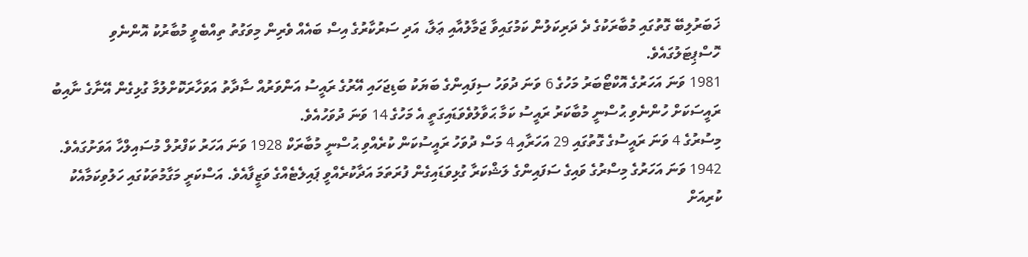ޚަބަރުލިބޭ ގޮތުގައި މުބާރަކުގެ ދެ ދަރިކަލުން ކަމުގައިވާ ޖަމާލުއާއި ޢަލާ، އަދި ސަރުކާރުގެ އިސް ބައެއް ވެރިން މިވަގުތު ތިއްބެވީ މުބާރުކު އޮންނެވި ހޮސްޕިޓަލުގައެވެ.
1981 ވަނަ އަހަރުގެ އޮކްޓޯބަރު މަހުގެ 6 ވަނަ ދުވަހު ސިފައިންގެ ބަޔަކު ބަޑިޖަހައި އޭރުގެ ރައީސު އަންވަރުއް ސާދާތު އަވަހާރަކޮށްލުމާ ގުޅިގެން އޭނާގެ ނާއިބު ރައީސަކަށް ހުންނެވި ޙުސްނީ މުބާކަރު ރައީސު ކަމާ ޙަވާލުވެވަޑައިގަތީ އެ މަހުގެ 14 ވަނަ ދުވަހުއެވެ.
މިސުރުގެ 4 ވަނަ ރައީސުގެ ގޮތުގައި 29 އަހަރާއި 4 މަސް ދުވަހު ރައީސުކަން ކުރެއްވި ޙުސްނީ މުބާރަކް 1928 ވަނަ އަހަރު ކަފްރުލް މުސައިލްހާ އަވަށުގައެވެ. 1942 ވަނަ އަހަރުގެ މިސްރުގެ ވައިގެ ސަފައިންގެ ލަޝްކަރާ ގުޅިވަޑައިގެން ފުރަތަމަ އަދާކުރެއްވީ ޕައިލެޓެއްގެ ވަޒީފާއެވެ. އަސްކަރީ މަގާމުތަކުގައި ހަލުވިކަމާއެކު ކުރިއަށް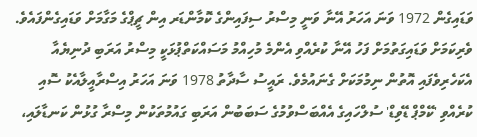ވަޑައިގެން 1972 ވަނަ އަހަރު އޭނާ ވަނީ މިސްރު ސިފައިންގެ ކޮމާންޑަރ އިން ޗީޕްގެ މަގާމަށް ވަޑައިގެންފައެވެ.
ވެރިކަމަށް ވަޑައިގަތުމަށް ފަހު އޭނާ ކުރެއްވި އެންމެ މުހިއްމު މަސައްކަތްޕުޅަކީ މިސްރު އަރަބި ދުނިޔެއާ އެކަހެރިވެފައި އޮތުން ނިމުމަކަށް ގެނައުމެވެ. ރައީސު ސާދާތު 1978 ވަނަ އަހަރު އިސްރާއީލާއެކު ސޮއި ކުރެއްވި 'ކޭމްޕް ޑޭވިޑް' ސުލްހައިގެ އެއްބަސްވުމުގެ ސަބަބުން އަރަބި ގައުމުތަކުން މިސްރާ ގުޅުން ކަނޑާލައި،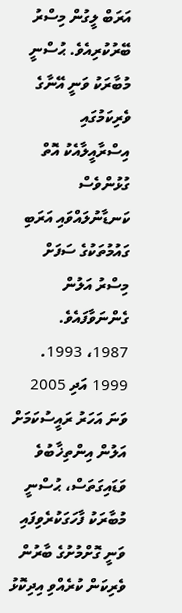އަރަބް ލީގުން މިސްރު ބޭރުކުރިއެވެ. ޙުސްނީ މުބާރަކު ވަނީ އޭނާގެ ވެރިކަމުގައި އިސްރާއީލާއެކު އޮތް ގުޅުންވެސް ކަނޑާނުލައްވައި އަރަބި ގައުމުތަކުގެ ސަފަށް މިސްރު އަލުން ގެންނަވާފައެވެ.
1987، 1993. 1999 އަދި 2005 ވަނަ އަހަރު ރައީސުކަމަށް އަލުން އިންތިޚާބުވެ ވަޑައިގަތަސް، ޙުސްނީ މުބާރަކު ފާހަގަކުރެވިފައި ވަނީ ގޮށްމުށުގެ ބާރުން ވެރިކަން ކުރެއްވި އިދިކޮޅު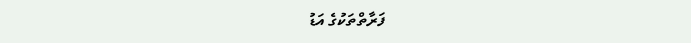ފަރާތްތަކުގެ އަޑު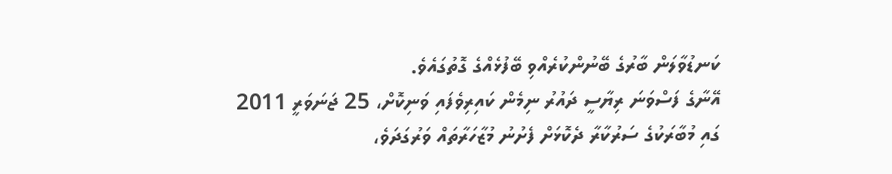ކަނޑުވާލަން ބާރުގެ ބޭނުންކުރެއްވި ބޭފުޅެއްގެ ގޮތުގައެވެ.
އޭނާގެ ފަސްވަނަ ރިޔާސީ ދައުރު ނިމެން ކައިރިވެފައި ވަނިކޮށް، 25 ޖަނަވަރީ 2011 ގައި މުބާރަކުގެ ސަރުކާރާ ދެކޮޅަށް ފެށުނު މުޒާހަރާތައް ވަރުގަދަވެ،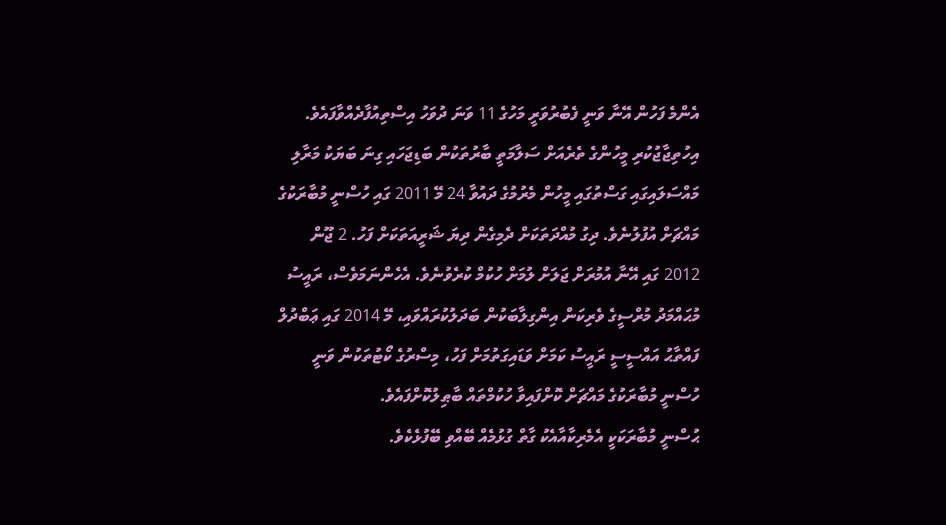އެންމެ ފަހުން އޭނާ ވަނީ ފެބުރުވަރީ މަހުގެ 11 ވަނަ ދުވަހު އިސްތިއުފާދެއްވާފައެވެ.
އިހުތިޖާޖުކުރި މީހުންގެ ތެރެއަށް ސަލާމަތީ ބާރުތަކުން ބަޑިޖަހައި ގިނަ ބަޔަކު މަރާލި މައްސަލައިގައި ގަސްތުގައި މީހުން މެރުމުގެ ދައުވާ 24 މޭ 2011 ގައި ހުސްނީ މުބާރަކުގެ މައްޗަށް އުފުލުނެވެ. ދިގު މުއްދަތަކަށް ދެމިގެން ދިޔަ ޝަރީއަތަކަށް ފަހު. 2 ޖޫން 2012 ގައި އޭނާ އުމުރަށް ޖަލަށް ލުމަށް ހުކުމް ކުރެވުނެވެ. އެހެންނަމަވެސް، ރައީސު މުޙައްމަދު މުރްސީގެ ވެރިކަން އިންގިލާބަކުން ބަދަލުކުރައްވައި، މޭ 2014 ގައި ޢަބްދުލް ފައްތާޙު އައްސީސީ ރައީސު ކަމަށް ވަޑައިގަތުމަށް ފަހު، މިސްރުގެ ކޯޓުތަކުން ވަނީ ހުސްނީ މުބާރަކުގެ މައްޗަށް ކޮށްފައިވާ ހުކުމްތައް ބާޠިލުކޮށްފައެވެ.
ޙުސްނީ މުބާރަކަކީ އެމެރިކާއާއެކު ގާތް ގުޅުމެއް ބޭއްވި ބޭފުޅެކެވެ.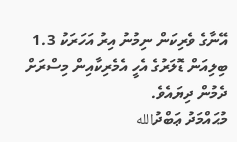އޭނާގެ ވެރިކަން ނިމުނު އިރު އަހަރަކު 1.3 ބިލިއަން ޑޮލަރުގެ އެހީ އެމެރިކާއިން މިސްރަށް ދެމުން ދިޔައެވެ.
މުޙައްމަދު ޢަބްދުالله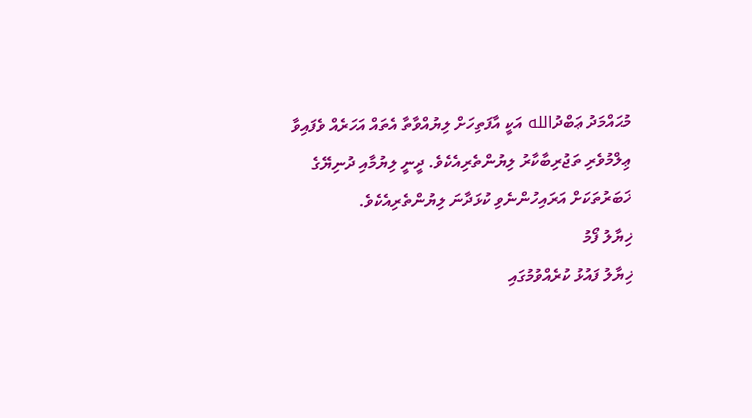މުޙައްމަދު ޢަބްދުالله އަކީ އާފަތިހަށް ލިޔުއްވާތާ އެތައް އަހަރެއް ވެފައިވާ ޢިލްމުވެރި ތަޖުރިބާކާރު ލިޔުންތެރިއެކެވެ. ދީނީ ލިޔުމާއި ދުނިޔޭގެ ޚަބަރުތަކަށް އަރައިހުންނެވި ކުޅަދާނަ ލިޔުންތެރިއެކެވެ.
ޚިޔާލު ފޯމު
ޚިޔާލު ފައުޅު ކުރެއްވުމުގައި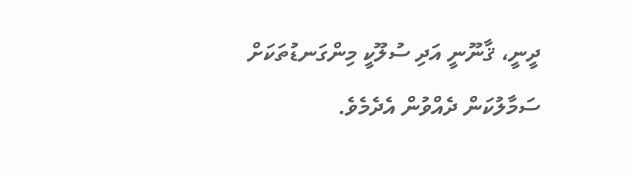ދީނީ، ޤާނޫނީ އަދި ސުލޫކީ މިންގަނޑުތަކަށް ސަމާލުކަން ދެއްވުން އެދެމެވެ.